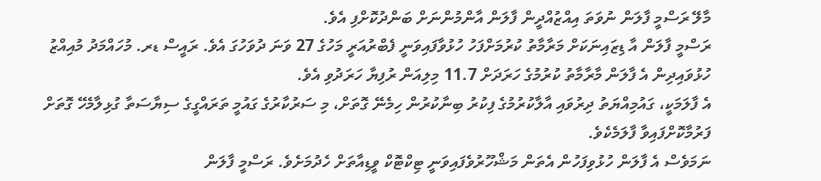މާލޭ ރަސްމީ ފާލަން ނުވަތަ އިއްޒުއްދީން ފާލަން އާންމުންނަށް ބަންދުކޮށްފި އެވެ.
ރަސްމީ ފާލަން އާ ޑިޒައިނަކަށް މަރާމާތު ކުރުމަށްފަހު ހުޅުވާފައިވަނީ ފެބްރުއަރީ މަހުގެ 27 ވަނަ ދުވަހުގަ އެވެ. ރައީސް ޑރ. މުހައްމަދު މުއިއްޒު ހުޅުވައިދިން އެ ފާލަން މާރާމާތު ކުރުމުގެ ހަރަދަށް 11.7 މިލިއަން ރުފިޔާ ހަރަދުވި އެވެ.
އެ ފާލަމަކީ، ގައުމިއްޔަތު ދިރުވައި އާލާކުރުމުގެ ފިކުރު ބިނާކުރުން ހިމެނޭ ގޮތަށް، މި ސަރުކާރުގެ ގައުމީ ތަރައްގީގެ ސިޔާސަތާ ގުޅިލާމެހޭ ގޮތަށް ފަރުމާކޮށްފައިވާ ފާލަމެކެވެ.
ނަމަވެސް އެ ފާލަން ހުޅުވިފަހުން އެތަން މަޝްހޫރުވެފައިވަނީ ޓިކްޓޮކް ވީޑިއާތަށް ހެދުމަށެވެ. ރަސްމީ ފާލަން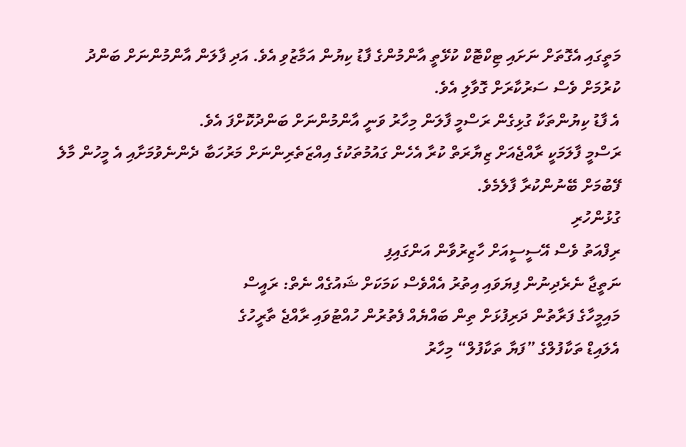މަތީގައި އެގޮތަށް ނަށައި ޓިކްޓޮކް ކުޅޭތީ އާންމުންގެ ފާޑު ކިޔުން އަމާޒުވި އެވެ. އަދި ފާލަން އާންމުންނަށް ބަންދު ކުރުމަށް ވެސް ސަރުކާރަށް ގޮވާލި އެވެ.
އެ ފާޑު ކިޔުންތަކާ ގުޅިގެން ރަސްމީ ފާލަން މިހާރު ވަނީ އާންމުންނަށް ބަންދުކޮށްފަ އެވެ.
ރަސްމީ ފާލަމަކީ ރާއްޖެއަށް ޒިޔާރަތް ކުރާ އެހެން ގައުމުތަކުގެ އިއްޒަތެރިންނަށް މަރުހަބާ ދެންނެވުމަށާއި އެ މީހުން މާލެ ފޭބުމަށް ބޭނުންކުރާ ފާލެމެވެ.
ގުޅުންހުރި
ރިފްއަތު ވެސް އޭސީސީއަށް ހާޒިރުވާން އަންގައިފި
ނަތީޖާ ނެރެދިނުން ފިޔަވައި އިތުރު އެއްވެސް ކަމަކަށް ޝައުގެއް ނެތް: ރައީސް
މައިމީހާގެ ފަރާތުން ދަރިފުޅަށް ތިން ބައްޔެއް ފެތުރުން ހުއްޓުވައި ރާއްޖެ ތާރީހުގެ
އެލައިޑް ތަކާފުލްގެ ”ފަޔާ ތަކާފުލް“ މިހާރު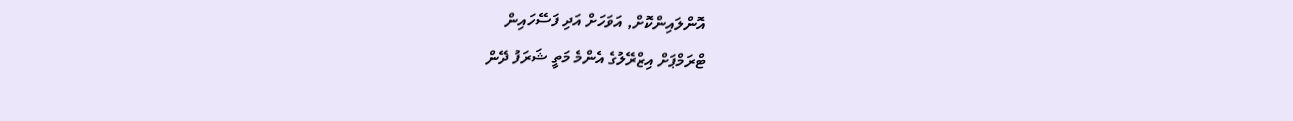އޮންލައިންކޮށް, އަވަހަށް އަދި ފަސޭހައިން
ޓްރަމްޕަށް އިޒްރޭލުގެ އެންމެ މަތީ ޝަރަފު ދޭން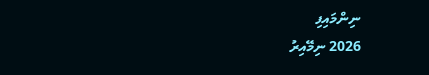ނިންމައިފި
2026 ނިމޭއިރު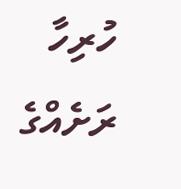ހުރިހާ ރަށެއްގެ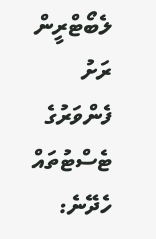ލެބޯޓްރީން ރަށު ފެންވަރުގެ ޓެސްޓުތައް ހެދޭނެ: